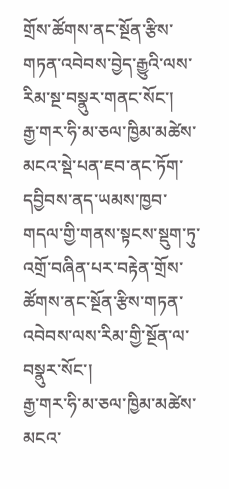གྲོས་ཚོགས་ནང་སྔོན་རྩིས་གཏན་འབེབས་བྱེད་རྒྱུའི་ལས་རིམ་སྔ་བསྣུར་གནང་སོང་།
རྒྱ་གར་ཧི་མ་ཅལ་ཁྱིམ་མཚེས་མངའ་སྡེ་པན་ཇབ་ནང་ཏོག་དབྱིབས་ནད་ཡམས་ཁྱབ་གདལ་གྱི་གནས་སྟངས་སྡུག་ཏུ་འགྲོ་བཞིན་པར་བརྟེན་གྲོས་ཚོགས་ནང་སྔོན་རྩིས་གཏན་འབེབས་ལས་རིམ་གྱི་སྔོན་ལ་བསྣུར་སོང་།
རྒྱ་གར་ཧི་མ་ཅལ་ཁྱིམ་མཚེས་མངའ་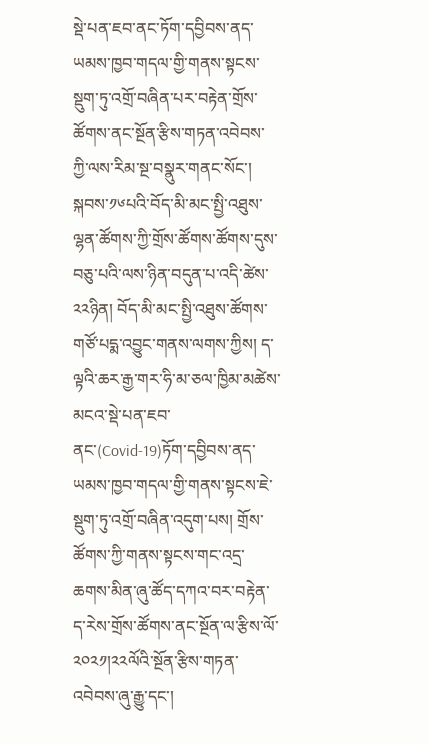སྡེ་པན་ཇབ་ནང་ཏོག་དབྱིབས་ནད་ཡམས་ཁྱབ་གདལ་གྱི་གནས་སྟངས་སྡུག་ཏུ་འགྲོ་བཞིན་པར་བརྟེན་གྲོས་ཚོགས་ནང་སྔོན་རྩིས་གཏན་འབེབས་ཀྱི་ལས་རིམ་སྔ་བསྣུར་གནང་སོང་།
སྐབས་༡༦པའི་བོད་མི་མང་སྤྱི་འཐུས་ལྷན་ཚོགས་ཀྱི་གྲོས་ཚོགས་ཚོགས་དུས་བཅུ་པའི་ལས་ཉིན་བདུན་པ་འདི་ཚེས་༢༢ཉིན། བོད་མི་མང་སྤྱི་འཐུས་ཚོགས་གཙོ་པདྨ་འབྱུང་གནས་ལགས་ཀྱིས། ད་ལྟའི་ཆར་རྒྱ་གར་ཧི་མ་ཅལ་ཁྱིམ་མཚེས་མངའ་སྡེ་པན་ཇབ་ནང་(Covid-19)ཏོག་དབྱིབས་ནད་ཡམས་ཁྱབ་གདལ་གྱི་གནས་སྟངས་ཇེ་སྡུག་ཏུ་འགྲོ་བཞིན་འདུག་པས། གྲོས་ཚོགས་ཀྱི་གནས་སྟངས་གང་འདྲ་ཆགས་མིན་ཞུ་ཚོད་དཀའ་བར་བརྟེན་ད་རེས་གྲོས་ཚོགས་ནང་སྔོན་ལ་རྩིས་ལོ་༢༠༢༡།༢༢ལོའི་སྔོན་རྩིས་གཏན་འབེབས་ཞུ་རྒྱུ་དང་།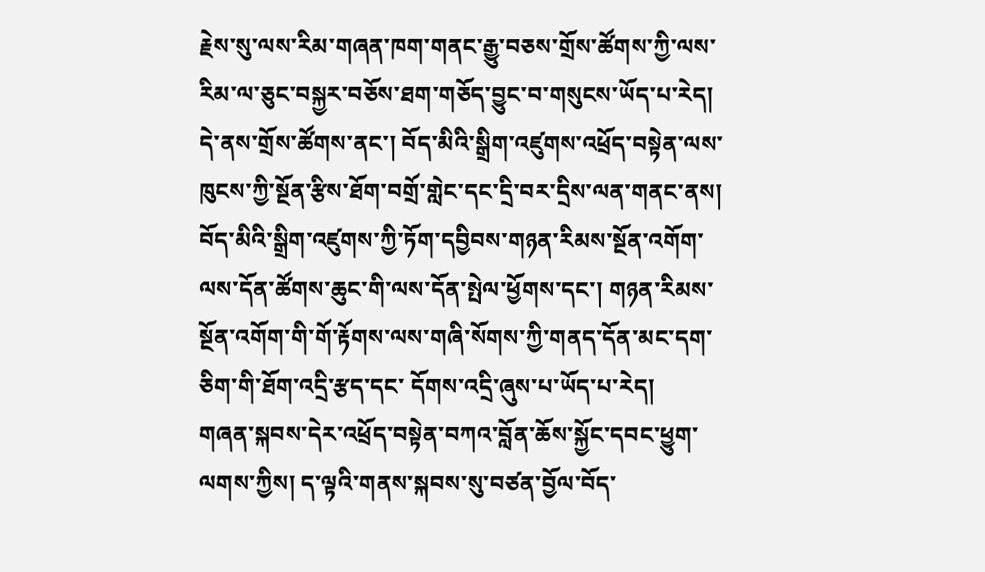རྗེས་སུ་ལས་རིམ་གཞན་ཁག་གནང་རྒྱུ་བཅས་གྲོས་ཚོགས་ཀྱི་ལས་རིམ་ལ་ཅུང་བསྐྱར་བཅོས་ཐག་གཅོད་བྱུང་བ་གསུངས་ཡོད་པ་རེད།
དེ་ནས་གྲོས་ཚོགས་ནང་། བོད་མིའི་སྒྲིག་འཛུགས་འཕྲོད་བསྟེན་ལས་ཁུངས་ཀྱི་སྔོན་རྩིས་ཐོག་བགྲོ་གླེང་དང་དྲི་བར་དྲིས་ལན་གནང་ནས། བོད་མིའི་སྒྲིག་འཛུགས་ཀྱི་ཏོག་དབྱིབས་གཉན་རིམས་སྔོན་འགོག་ལས་དོན་ཚོགས་ཆུང་གི་ལས་དོན་སྤེལ་ཕྱོགས་དང་། གཉན་རིམས་སྔོན་འགོག་གི་གོ་རྟོགས་ལས་གཞི་སོགས་ཀྱི་གནད་དོན་མང་དག་ཅིག་གི་ཐོག་འདྲི་རྩད་དང་ དོགས་འདྲི་ཞུས་པ་ཡོད་པ་རེད།
གཞན་སྐབས་དེར་འཕྲོད་བསྟེན་བཀའ་བློན་ཆོས་སྐྱོང་དབང་ཕྱུག་ལགས་ཀྱིས། ད་ལྟའི་གནས་སྐབས་སུ་བཙན་བྱོལ་བོད་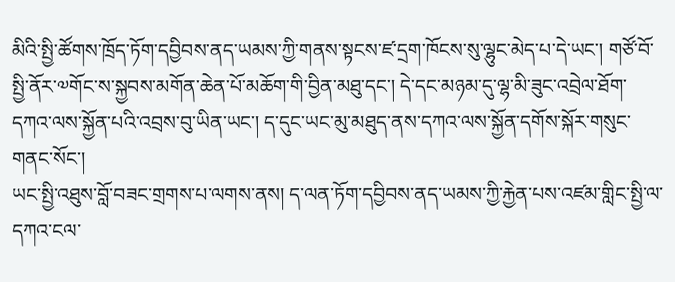མིའི་སྤྱི་ཚོགས་ཁྲོད་ཏོག་དབྱིབས་ནད་ཡམས་ཀྱི་གནས་སྟངས་ཛ་དྲག་ཁོངས་སུ་ལྷུང་མེད་པ་དེ་ཡང་། གཙོ་བོ་སྤྱི་ནོར་༧གོང་ས་སྐྱབས་མགོན་ཆེན་པོ་མཆོག་གི་བྱིན་མཐུ་དང་། དེ་དང་མཉམ་དུ་ལྷ་མི་ཟུང་འབྲེལ་ཐོག་དཀའ་ལས་སྐྱོན་པའི་འབྲས་བུ་ཡིན་ཡང་། ད་དུང་ཡང་མུ་མཐུད་ནས་དཀའ་ལས་སྐྱོན་དགོས་སྐོར་གསུང་གནང་སོང་།
ཡང་སྤྱི་འཐུས་བློ་བཟང་གྲགས་པ་ལགས་ནས། ད་ལན་ཏོག་དབྱིབས་ནད་ཡམས་ཀྱི་རྐྱེན་པས་འཛམ་གླིང་སྤྱི་ལ་དཀའ་ངལ་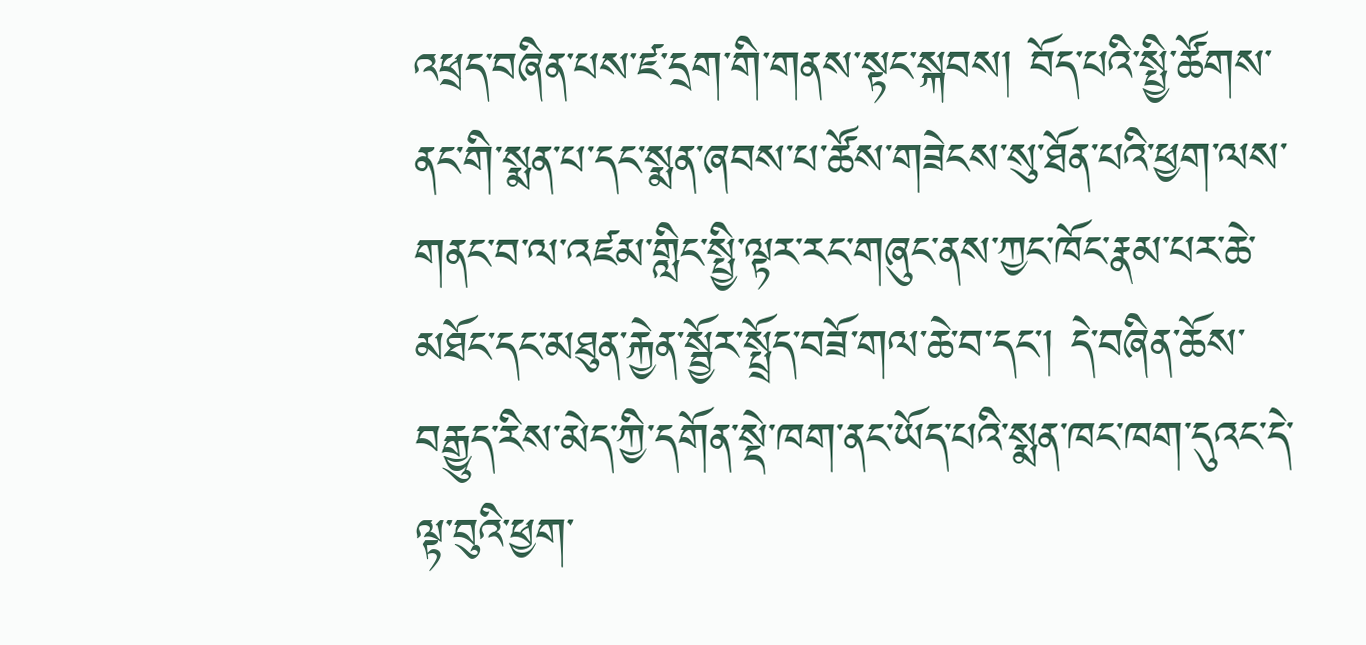འཕྲད་བཞིན་པས་ཛ་དྲག་གི་གནས་སྟང་སྐབས། བོད་པའི་སྤྱི་ཚོགས་ནང་གི་སྨན་པ་དང་སྨན་ཞབས་པ་ཚོས་གཟེངས་སུ་ཐོན་པའི་ཕྱག་ལས་གནང་བ་ལ་འཛམ་གླིང་སྤྱི་ལྟར་རང་གཞུང་ནས་ཀྱང་ཁོང་རྣམ་པར་ཆེ་མཐོང་དང་མཐུན་རྐྱེན་སྦྱོར་སྤྲོད་བཟོ་གལ་ཆེ་བ་དང་། དེ་བཞིན་ཆོས་བརྒྱུད་རིས་མེད་ཀྱི་དགོན་སྡེ་ཁག་ནང་ཡོད་པའི་སྨན་ཁང་ཁག་དུའང་དེ་ལྟ་བུའི་ཕྱག་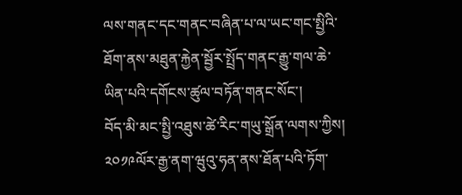ལས་གནང་དང་གནང་བཞིན་པ་ལ་ཡང་གང་སྤྱིའི་ཐོག་ནས་མཐུན་རྐྱེན་སྦྱོར་སྤྲོད་གནང་རྒྱུ་གལ་ཆེ་ཡིན་པའི་དགོངས་ཚུལ་བཏོན་གནང་སོང་།
བོད་མི་མང་སྤྱི་འཐུས་ཚེ་རིང་གཡུ་སྒྲོན་ལགས་ཀྱིས། ༢༠༡༩ལོར་རྒྱ་ནག་ཝུའུ་ཧན་ནས་ཐོན་པའི་ཏོག་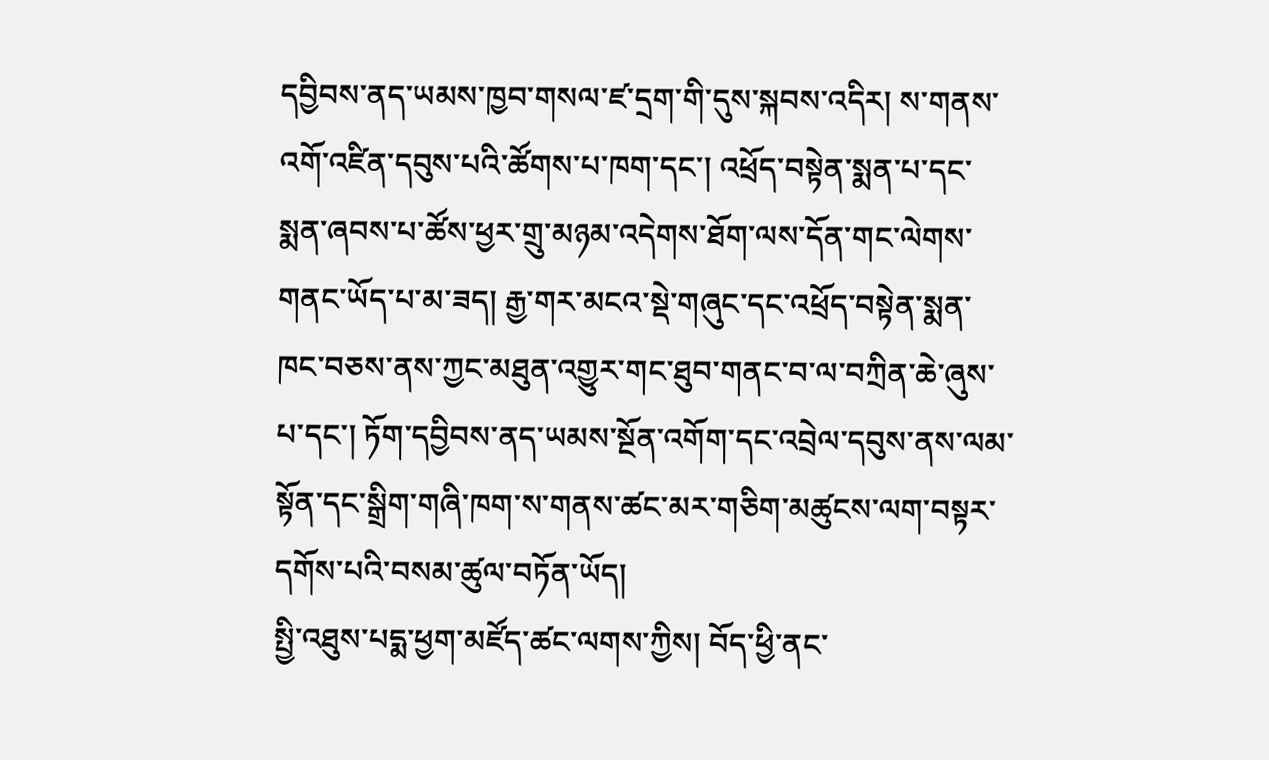དབྱིབས་ནད་ཡམས་ཁྱབ་གསལ་ཛ་དྲག་གི་དུས་སྐབས་འདིར། ས་གནས་འགོ་འཛིན་དབུས་པའི་ཚོགས་པ་ཁག་དང་། འཕྲོད་བསྟེན་སྨན་པ་དང་སྨན་ཞབས་པ་ཚོས་ཕྱར་གྲུ་མཉམ་འདེགས་ཐོག་ལས་དོན་གང་ལེགས་གནང་ཡོད་པ་མ་ཟད། རྒྱ་གར་མངའ་སྡེ་གཞུང་དང་འཕྲོད་བསྟེན་སྨན་ཁང་བཅས་ནས་ཀྱང་མཐུན་འགྱུར་གང་ཐུབ་གནང་བ་ལ་བཀྲིན་ཆེ་ཞུས་པ་དང་། ཏོག་དབྱིབས་ནད་ཡམས་སྔོན་འགོག་དང་འབྲེལ་དབུས་ནས་ལམ་སྟོན་དང་སྒྲིག་གཞི་ཁག་ས་གནས་ཚང་མར་གཅིག་མཚུངས་ལག་བསྟར་དགོས་པའི་བསམ་ཚུལ་བཏོན་ཡོད།
སྤྱི་འཐུས་པདྨ་ཕྱག་མཛོད་ཚང་ལགས་ཀྱིས། བོད་ཕྱི་ནང་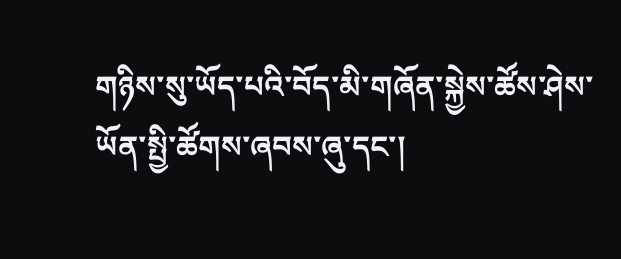གཉིས་སུ་ཡོད་པའི་བོད་མི་གཞོན་སྐྱེས་ཚོས་ཤེས་ཡོན་སྤྱི་ཚོགས་ཞབས་ཞུ་དང་།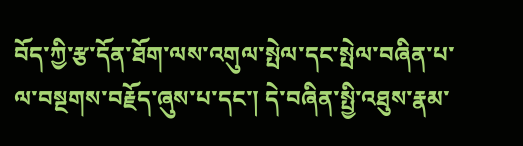བོད་ཀྱི་རྩ་དོན་ཐོག་ལས་འགུལ་སྤེལ་དང་སྤེལ་བཞིན་པ་ལ་བསྔགས་བརྗོད་ཞུས་པ་དང་། དེ་བཞིན་སྤྱི་འཐུས་རྣམ་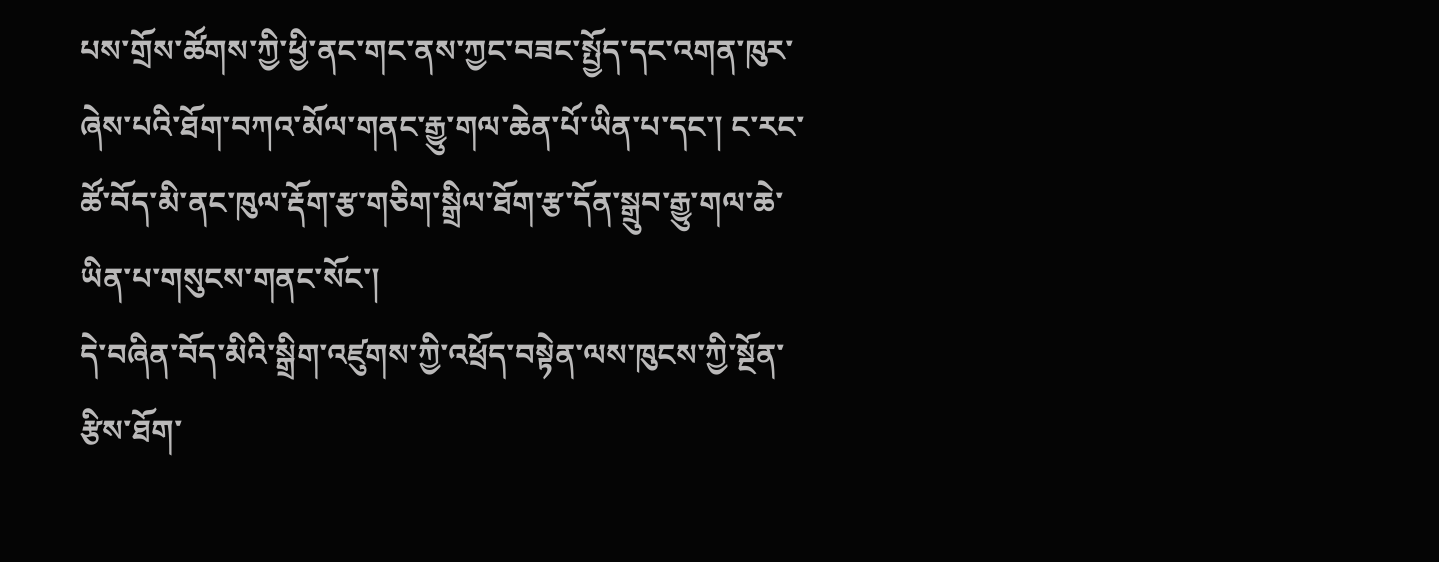པས་གྲོས་ཚོགས་ཀྱི་ཕྱི་ནང་གང་ནས་ཀྱང་བཟང་སྤྱོད་དང་འགན་ཁུར་ཞེས་པའི་ཐོག་བཀའ་མོལ་གནང་རྒྱུ་གལ་ཆེན་པོ་ཡིན་པ་དང་། ང་རང་ཚོ་བོད་མི་ནང་ཁུལ་རྡོག་རྩ་གཅིག་སྒྲིལ་ཐོག་རྩ་དོན་སྒྲུབ་རྒྱུ་གལ་ཆེ་ཡིན་པ་གསུངས་གནང་སོང་།
དེ་བཞིན་བོད་མིའི་སྒྲིག་འཛུགས་ཀྱི་འཕྲོད་བསྟེན་ལས་ཁུངས་ཀྱི་སྔོན་རྩིས་ཐོག་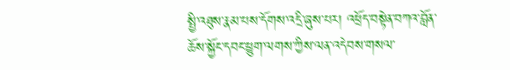སྤྱི་འཐུས་རྣམ་པས་དོགས་འདྲི་ཞུས་པར། འཕྲོད་བསྟེན་བཀའ་བློན་ཆོས་སྐྱོང་དབང་ཕྱུག་ལགས་ཀྱིས་ལན་འདེབས་གསལ་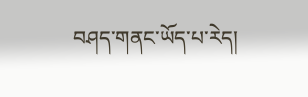བཤད་གནང་ཡོད་པ་རེད།